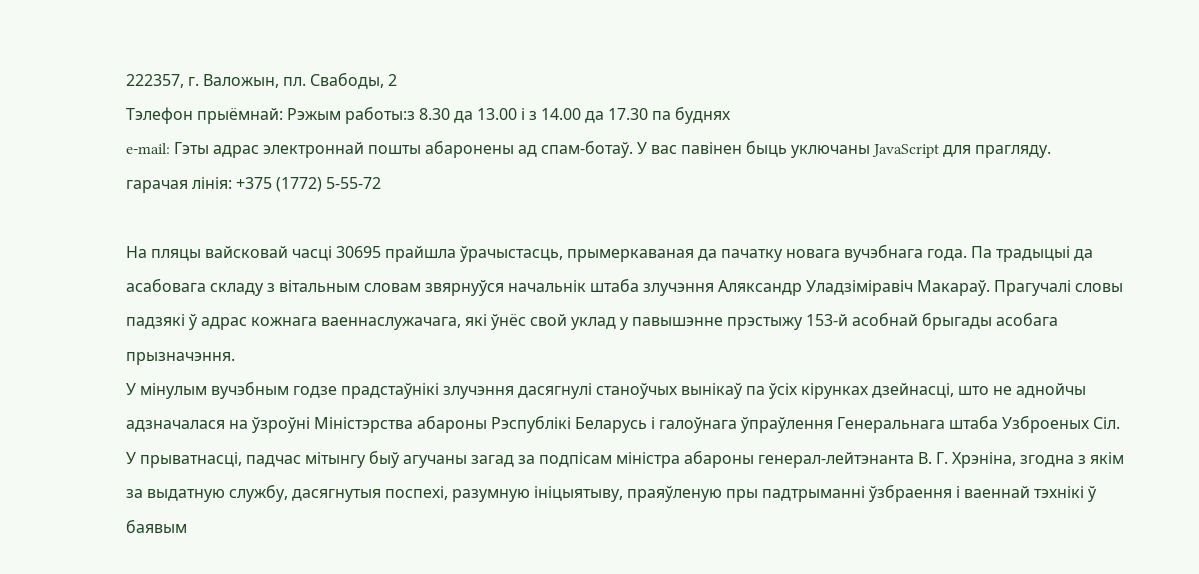222357, г. Валожын, пл. Свабоды, 2
Тэлефон прыёмнай: Рэжым работы:з 8.30 да 13.00 і з 14.00 да 17.30 па буднях
e-mail: Гэты адрас электроннай пошты абаронены ад спам-ботаў. У вас павінен быць уключаны JavaScript для прагляду.
гарачая лінія: +375 (1772) 5-55-72

На пляцы вайсковай часці 30695 прайшла ўрачыстасць, прымеркаваная да пачатку новага вучэбнага года. Па традыцыі да асабовага складу з вітальным словам звярнуўся начальнік штаба злучэння Аляксандр Уладзіміравіч Макараў. Прагучалі словы падзякі ў адрас кожнага ваеннаслужачага, які ўнёс свой уклад у павышэнне прэстыжу 153-й асобнай брыгады асобага прызначэння.
У мінулым вучэбным годзе прадстаўнікі злучэння дасягнулі станоўчых вынікаў па ўсіх кірунках дзейнасці, што не аднойчы адзначалася на ўзроўні Міністэрства абароны Рэспублікі Беларусь і галоўнага ўпраўлення Генеральнага штаба Узброеных Сіл. У прыватнасці, падчас мітынгу быў агучаны загад за подпісам міністра абароны генерал-лейтэнанта В. Г. Хрэніна, згодна з якім за выдатную службу, дасягнутыя поспехі, разумную ініцыятыву, праяўленую пры падтрыманні ўзбраення і ваеннай тэхнікі ў баявым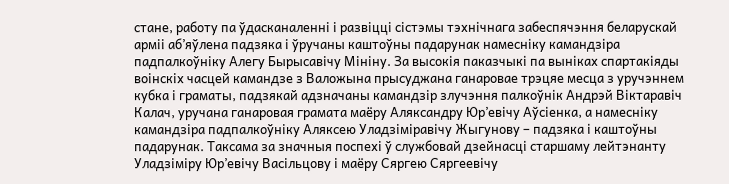стане, работу па ўдасканаленні і развіцці сістэмы тэхнічнага забеспячэння беларускай арміі аб’яўлена падзяка і ўручаны каштоўны падарунак намесніку камандзіра падпалкоўніку Алегу Бырысавічу Мініну. За высокія паказчыкі па выніках спартакіяды воінскіх часцей камандзе з Валожына прысуджана ганаровае трэцяе месца з уручэннем кубка і граматы, падзякай адзначаны камандзір злучэння палкоўнік Андрэй Віктаравіч Калач, уручана ганаровая грамата маёру Аляксандру Юр’евічу Аўсіенка, а намесніку камандзіра падпалкоўніку Аляксею Уладзіміравічу Жыгунову – падзяка і каштоўны падарунак. Таксама за значныя поспехі ў службовай дзейнасці старшаму лейтэнанту Уладзіміру Юр’евічу Васільцову і маёру Сяргею Сяргеевічу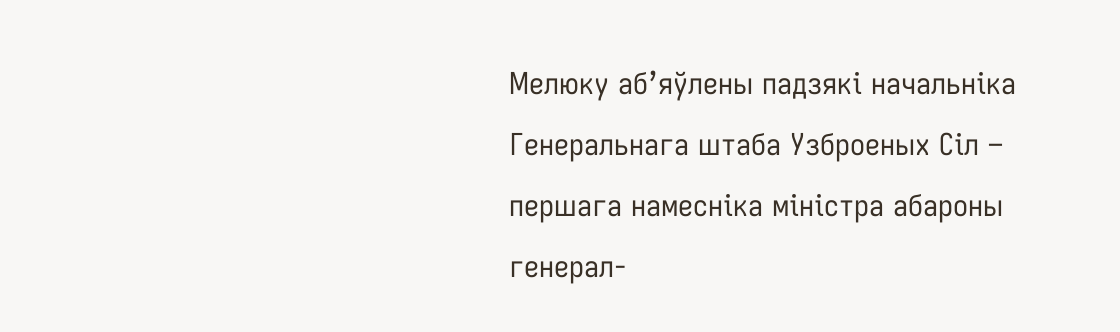Мелюку аб’яўлены падзякі начальніка Генеральнага штаба Узброеных Сіл – першага намесніка міністра абароны генерал-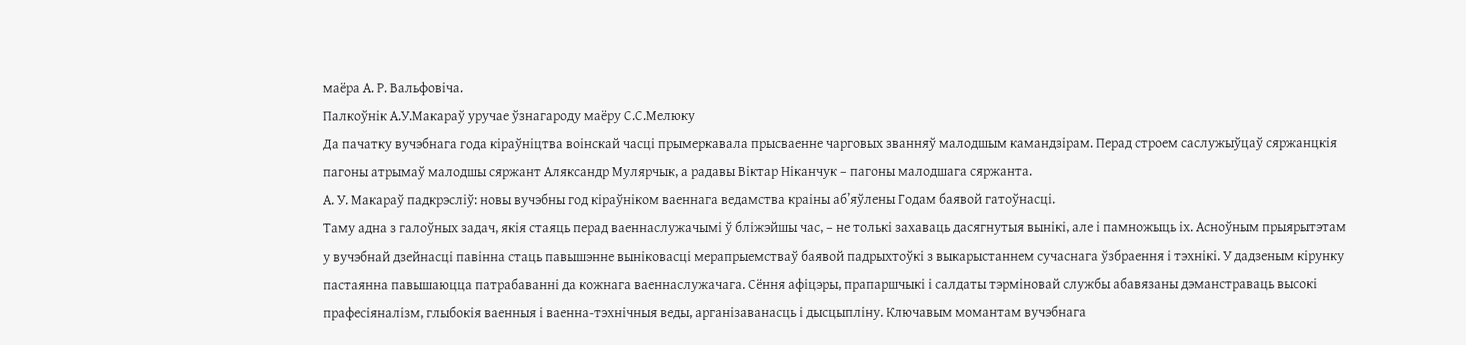маёра А. Р. Вальфовіча.
Палкоўнік А.У.Макараў уручае ўзнагароду маёру С.С.Мелюку
Да пачатку вучэбнага года кіраўніцтва воінскай часці прымеркавала прысваенне чарговых званняў малодшым камандзірам. Перад строем саслужыўцаў сяржанцкія пагоны атрымаў малодшы сяржант Аляксандр Мулярчык, а радавы Віктар Ніканчук – пагоны малодшага сяржанта.
А. У. Макараў падкрэсліў: новы вучэбны год кіраўніком ваеннага ведамства краіны аб’яўлены Годам баявой гатоўнасці.
Таму адна з галоўных задач, якія стаяць перад ваеннаслужачымі ў бліжэйшы час, – не толькі захаваць дасягнутыя вынікі, але і памножыць іх. Асноўным прыярытэтам у вучэбнай дзейнасці павінна стаць павышэнне выніковасці мерапрыемстваў баявой падрыхтоўкі з выкарыстаннем сучаснага ўзбраення і тэхнікі. У дадзеным кірунку пастаянна павышаюцца патрабаванні да кожнага ваеннаслужачага. Сёння афіцэры, прапаршчыкі і салдаты тэрміновай службы абавязаны дэманстраваць высокі прафесіяналізм, глыбокія ваенныя і ваенна-тэхнічныя веды, арганізаванасць і дысцыпліну. Ключавым момантам вучэбнага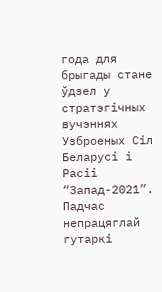года для брыгады стане ўдзел у стратэгічных вучэннях Узброеных Сіл Беларусі і Расіі “Запад-2021”.
Падчас непрацяглай гутаркі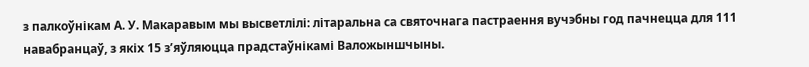з палкоўнікам А. У. Макаравым мы высветлілі: літаральна са святочнага пастраення вучэбны год пачнецца для 111 навабранцаў, з якіх 15 з’яўляюцца прадстаўнікамі Валожыншчыны.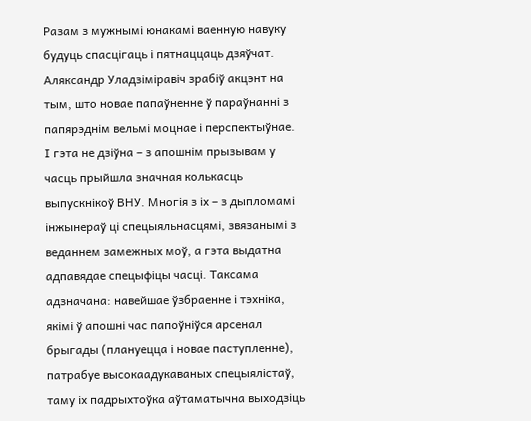Разам з мужнымі юнакамі ваенную навуку будуць спасцігаць і пятнаццаць дзяўчат. Аляксандр Уладзіміравіч зрабіў акцэнт на тым, што новае папаўненне ў параўнанні з папярэднім вельмі моцнае і перспектыўнае. І гэта не дзіўна – з апошнім прызывам у часць прыйшла значная колькасць выпускнікоў ВНУ. Многія з іх – з дыпломамі інжынераў ці спецыяльнасцямі, звязанымі з веданнем замежных моў, а гэта выдатна адпавядае спецыфіцы часці. Таксама адзначана: навейшае ўзбраенне і тэхніка, якімі ў апошні час папоўніўся арсенал брыгады (плануецца і новае паступленне), патрабуе высокаадукаваных спецыялістаў, таму іх падрыхтоўка аўтаматычна выходзіць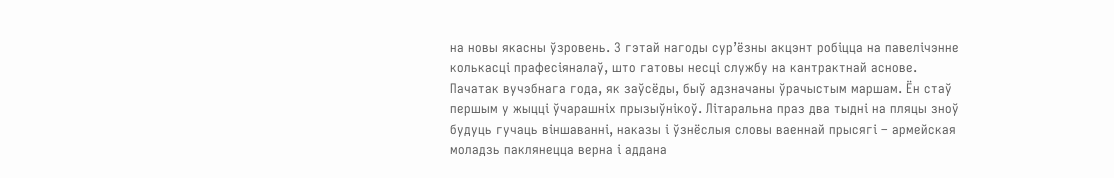на новы якасны ўзровень. З гэтай нагоды сур’ёзны акцэнт робіцца на павелічэнне колькасці прафесіяналаў, што гатовы несці службу на кантрактнай аснове.
Пачатак вучэбнага года, як заўсёды, быў адзначаны ўрачыстым маршам. Ён стаў першым у жыцці ўчарашніх прызыўнікоў. Літаральна праз два тыдні на пляцы зноў будуць гучаць віншаванні, наказы і ўзнёслыя словы ваеннай прысягі – армейская моладзь паклянецца верна і аддана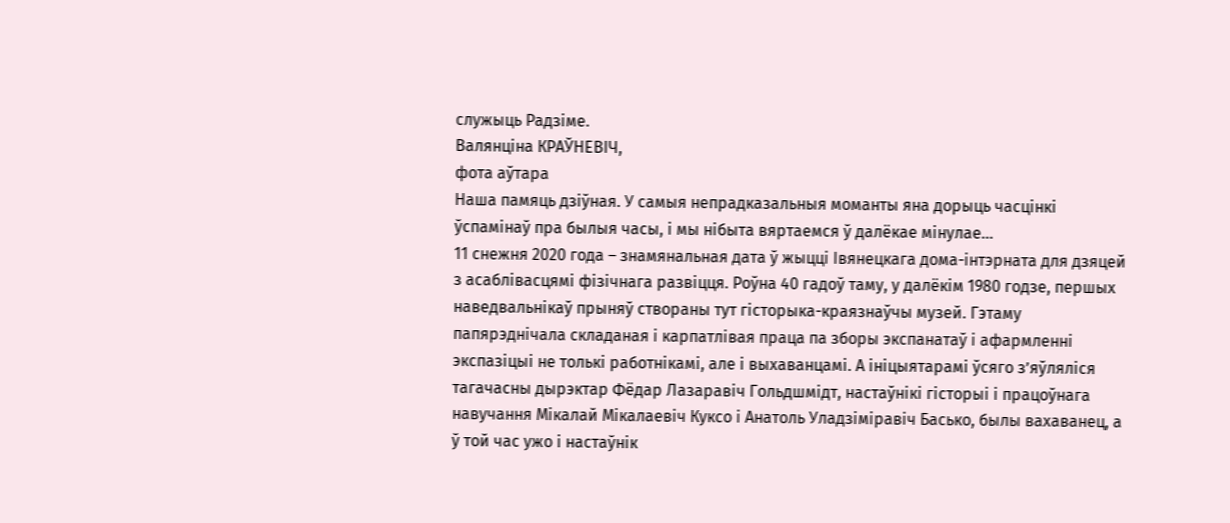служыць Радзіме.
Валянціна КРАЎНЕВІЧ,
фота аўтара
Наша памяць дзіўная. У самыя непрадказальныя моманты яна дорыць часцінкі ўспамінаў пра былыя часы, і мы нібыта вяртаемся ў далёкае мінулае…
11 снежня 2020 года – знамянальная дата ў жыцці Івянецкага дома-інтэрната для дзяцей з асаблівасцямі фізічнага развіцця. Роўна 40 гадоў таму, у далёкім 1980 годзе, першых наведвальнікаў прыняў створаны тут гісторыка-краязнаўчы музей. Гэтаму папярэднічала складаная і карпатлівая праца па зборы экспанатаў і афармленні экспазіцыі не толькі работнікамі, але і выхаванцамі. А ініцыятарамі ўсяго з’яўляліся тагачасны дырэктар Фёдар Лазаравіч Гольдшмідт, настаўнікі гісторыі і працоўнага навучання Мікалай Мікалаевіч Куксо і Анатоль Уладзіміравіч Басько, былы вахаванец, а ў той час ужо і настаўнік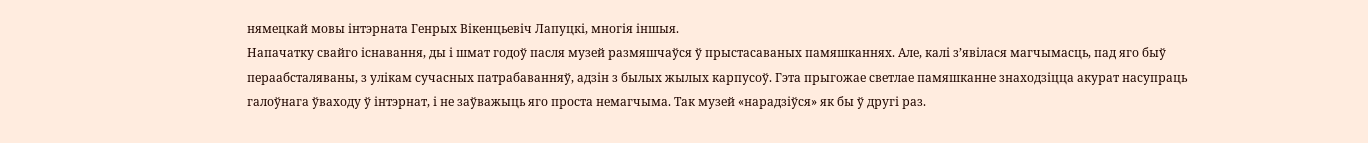нямецкай мовы інтэрната Генрых Вікенцьевіч Лапуцкі, многія іншыя.
Напачатку свайго існавання, ды і шмат годоў пасля музей размяшчаўся ў прыстасаваных памяшканнях. Але, калі з’явілася магчымасць, пад яго быў пераабсталяваны, з улікам сучасных патрабаванняў, адзін з былых жылых карпусоў. Гэта прыгожае светлае памяшканне знаходзіцца акурат насупраць галоўнага ўваходу ў інтэрнат, і не заўважыць яго проста немагчыма. Так музей «нарадзіўся» як бы ў другі раз.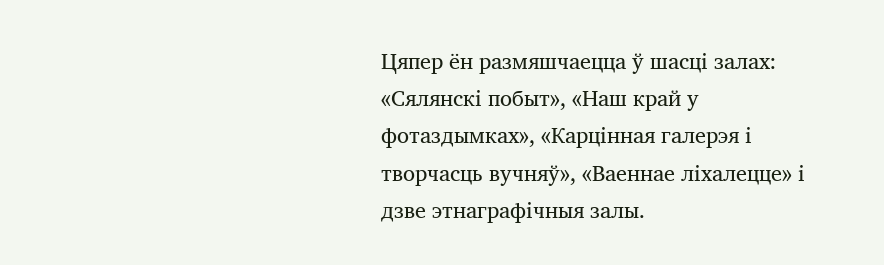Цяпер ён размяшчаецца ў шасці залах: «Сялянскі побыт», «Наш край у фотаздымках», «Карцінная галерэя і творчасць вучняў», «Ваеннае ліхалецце» і дзве этнаграфічныя залы.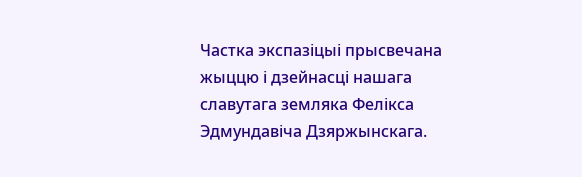Частка экспазіцыі прысвечана жыццю і дзейнасці нашага славутага земляка Фелікса Эдмундавіча Дзяржынскага.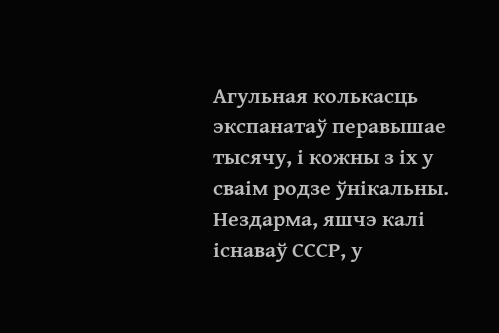Агульная колькасць экспанатаў перавышае тысячу, і кожны з іх у сваім родзе ўнікальны. Нездарма, яшчэ калі існаваў СССР, у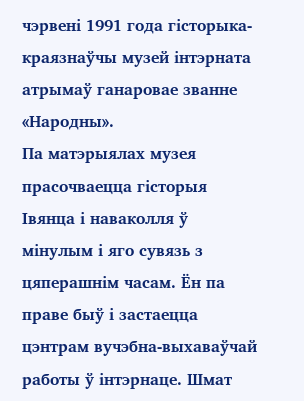чэрвені 1991 года гісторыка-краязнаўчы музей інтэрната атрымаў ганаровае званне «Народны».
Па матэрыялах музея прасочваецца гісторыя Івянца і наваколля ў мінулым і яго сувязь з цяперашнім часам. Ён па праве быў і застаецца цэнтрам вучэбна-выхаваўчай работы ў інтэрнаце. Шмат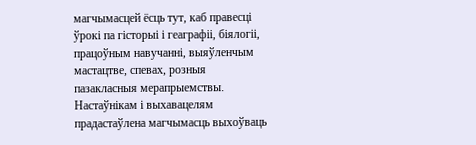магчымасцей ёсць тут, каб правесці ўрокі па гісторыі і геаграфіі, біялогіі, працоўным навучанні, выяўленчым мастацтве, спевах, розныя пазакласныя мерапрыемствы. Настаўнікам і выхавацелям прадастаўлена магчымасць выхоўваць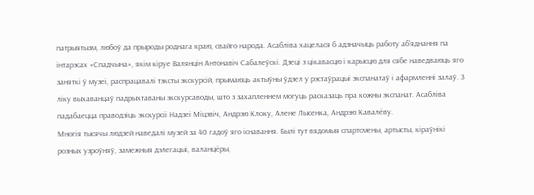патрыятызм, любоў да прыроды роднага краю, свайго народа. Асабліва хацелася б адзначыць работу аб’яднання па інтарэсах «Спадчына», якім кіруе Валянцін Антонавіч Сабалеўскі. Дзеці з цікавасцю і карысцю для сябе наведваюць яго заняткі ў музеі, распрацавалі тэксты экскурсій, прымаюць актыўны ўдзел у рэстаўрацыі экспанатаў і афармленні залаў. З ліку выхаванцаў падрыхтаваны экскурсаводы, што з захапленнем могуць расказаць пра кожны экспанат. Асабліва падабаецца праводзіць экскурсіі Надзеі Міцэвіч, Андрэю Клоку, Алене Лысенка, Андрэю Кавалёву.
Многія тысячы людзей наведалі музей за 40 гадоў яго існавання. Былі тут вядомыя спартсмены, артысты, кіраўнікі розных узроўняў, замежныя дэлегацыі, валанцёры,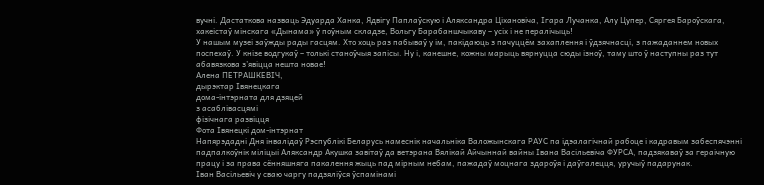вучні. Дастаткова назваць Эдуарда Ханка, Ядвігу Паплаўскую і Аляксандра Ціхановіча, Ігара Лучанка, Алу Цупер, Сяргея Бароўскага, хакеістаў мінскага «Дынама» ў поўным складзе, Вольгу Барабаншчыкаву – усіх і не пералічыць!
У нашым музеі заўжды рады гасцям. Хто хоць раз пабываў у ім, пакідаюць з пачуццём захаплення і ўдзячнасці, з пажаданнем новых поспехаў. У кнізе водгукаў – толькі станоўчыя запісы. Ну і, канешне, кожны марыць вярнуцца сюды ізноў, таму што ў наступны раз тут абавязкова з’явіцца нешта новае!
Алена ПЕТРАШКЕВІЧ,
дырэктар Івянецкага
дома-інтэрната для дзяцей
з асаблівасцямі
фізічнага развіцця
Фота Івянецкі дом-інтэрнат
Напярэдадні Дня інвалідаў Рэспублікі Беларусь намеснік начальніка Валожынскага РАУС па ідэалагічнай рабоце і кадравым забеспячэнні падпалкоўнік міліцыі Аляксандр Акушка завітаў да ветэрана Вялікай Айчыннай вайны Івана Васільевіча ФУРСА, падзякаваў за гераічную працу і за права сённяшняга пакалення жыць пад мірным небам, пажадаў моцнага здароўя і даўгалецця, уручыў падарунак.
Іван Васільевіч у сваю чаргу падзяліўся ўспамінамі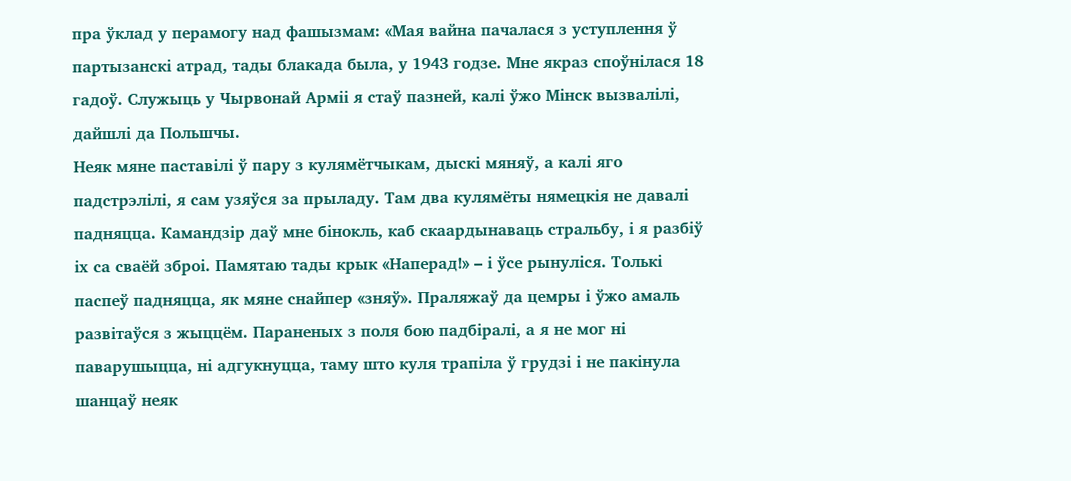пра ўклад у перамогу над фашызмам: «Мая вайна пачалася з уступлення ў партызанскі атрад, тады блакада была, у 1943 годзе. Мне якраз споўнілася 18 гадоў. Служыць у Чырвонай Арміі я стаў пазней, калі ўжо Мінск вызвалілі, дайшлі да Польшчы.
Неяк мяне паставілі ў пару з кулямётчыкам, дыскі мяняў, а калі яго падстрэлілі, я сам узяўся за прыладу. Там два кулямёты нямецкія не давалі падняцца. Камандзір даў мне бінокль, каб скаардынаваць стральбу, і я разбіў іх са сваёй зброі. Памятаю тады крык «Наперад!» – і ўсе рынуліся. Толькі паспеў падняцца, як мяне снайпер «зняў». Праляжаў да цемры і ўжо амаль развітаўся з жыццём. Параненых з поля бою падбіралі, а я не мог ні паварушыцца, ні адгукнуцца, таму што куля трапіла ў грудзі і не пакінула шанцаў неяк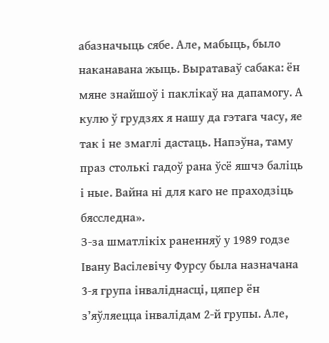абазначыць сябе. Але, мабыць, было наканавана жыць. Выратаваў сабака: ён мяне знайшоў і паклікаў на дапамогу. А кулю ў грудзях я нашу да гэтага часу, яе так і не змаглі дастаць. Напэўна, таму праз столькі гадоў рана ўсё яшчэ баліць і ные. Вайна ні для каго не праходзіць бясследна».
З-за шматлікіх раненняў у 1989 годзе Івану Васілевічу Фурсу была назначана 3-я група інваліднасці, цяпер ён з’яўляецца інвалідам 2-й групы. Але,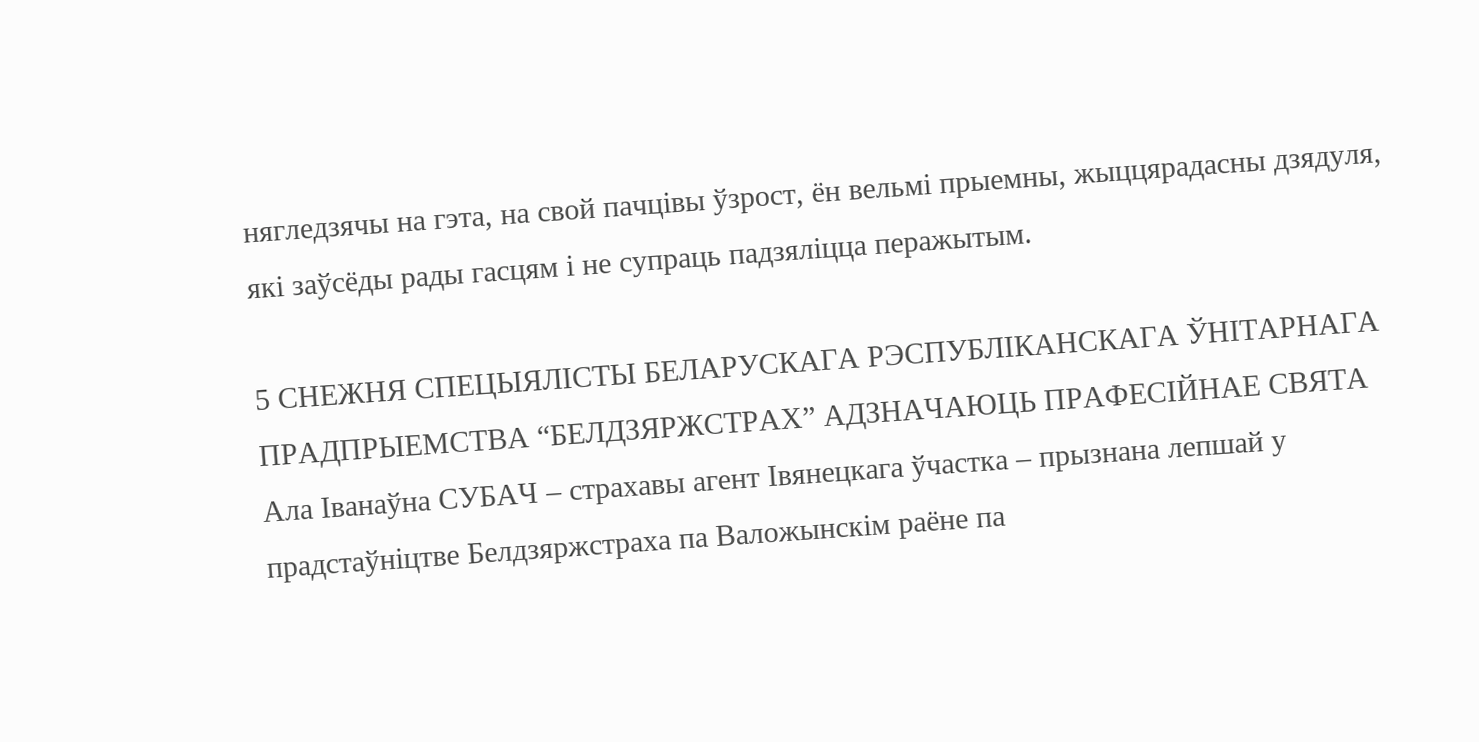нягледзячы на гэта, на свой пачцівы ўзрост, ён вельмі прыемны, жыццярадасны дзядуля, які заўсёды рады гасцям і не супраць падзяліцца перажытым.

5 СНЕЖНЯ СПЕЦЫЯЛІСТЫ БЕЛАРУСКАГА РЭСПУБЛІКАНСКАГА ЎНІТАРНАГА ПРАДПРЫЕМСТВА “БЕЛДЗЯРЖСТРАХ” АДЗНАЧАЮЦЬ ПРАФЕСІЙНАЕ СВЯТА
Ала Іванаўна СУБАЧ – страхавы агент Івянецкага ўчастка – прызнана лепшай у прадстаўніцтве Белдзяржстраха па Валожынскім раёне па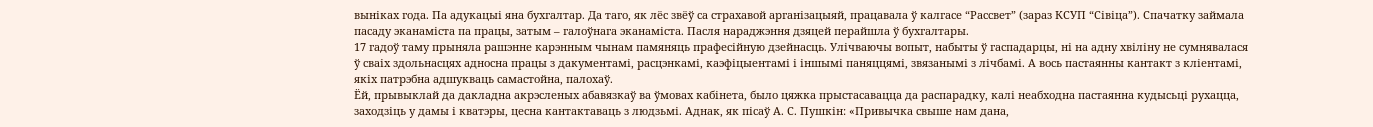выніках года. Па адукацыі яна бухгалтар. Да таго, як лёс звёў са страхавой арганізацыяй, працавала ў калгасе “Рассвет” (зараз КСУП “Сівіца”). Спачатку займала пасаду эканаміста па працы, затым – галоўнага эканаміста. Пасля нараджэння дзяцей перайшла ў бухгалтары.
17 гадоў таму прыняла рашэнне карэнным чынам памяняць прафесійную дзейнасць. Улічваючы вопыт, набыты ў гаспадарцы, ні на адну хвіліну не сумнявалася ў сваіх здольнасцях адносна працы з дакументамі, расцэнкамі, каэфіцыентамі і іншымі паняццямі, звязанымі з лічбамі. А вось пастаянны кантакт з кліентамі, якіх патрэбна адшукваць самастойна, палохаў.
Ёй, прывыклай да дакладна акрэсленых абавязкаў ва ўмовах кабінета, было цяжка прыстасавацца да распарадку, калі неабходна пастаянна кудысьці рухацца, заходзіць у дамы і кватэры, цесна кантактаваць з людзьмі. Аднак, як пісаў А. С. Пушкін: «Привычка свыше нам дана,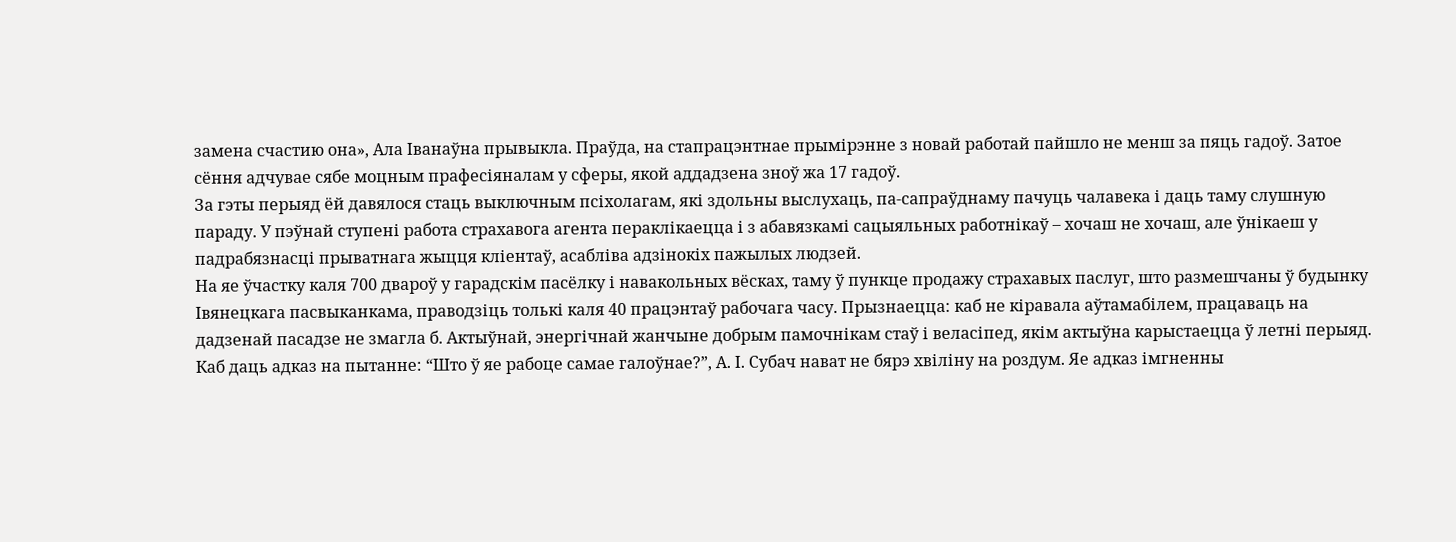замена счастию она», Ала Іванаўна прывыкла. Праўда, на стапрацэнтнае прымірэнне з новай работай пайшло не менш за пяць гадоў. Затое сёння адчувае сябе моцным прафесіяналам у сферы, якой аддадзена зноў жа 17 гадоў.
За гэты перыяд ёй давялося стаць выключным псіхолагам, які здольны выслухаць, па-сапраўднаму пачуць чалавека і даць таму слушную параду. У пэўнай ступені работа страхавога агента пераклікаецца і з абавязкамі сацыяльных работнікаў – хочаш не хочаш, але ўнікаеш у падрабязнасці прыватнага жыцця кліентаў, асабліва адзінокіх пажылых людзей.
На яе ўчастку каля 700 двароў у гарадскім пасёлку і навакольных вёсках, таму ў пункце продажу страхавых паслуг, што размешчаны ў будынку Івянецкага пасвыканкама, праводзіць толькі каля 40 працэнтаў рабочага часу. Прызнаецца: каб не кіравала аўтамабілем, працаваць на дадзенай пасадзе не змагла б. Актыўнай, энергічнай жанчыне добрым памочнікам стаў і веласіпед, якім актыўна карыстаецца ў летні перыяд.
Каб даць адказ на пытанне: “Што ў яе рабоце самае галоўнае?”, А. І. Субач нават не бярэ хвіліну на роздум. Яе адказ імгненны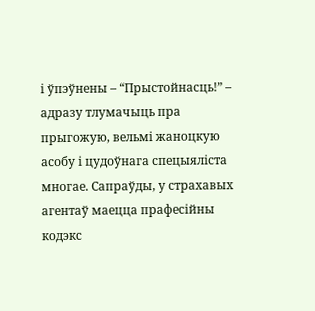і ўпэўнены – “Прыстойнасць!” – адразу тлумачыць пра прыгожую, вельмі жаноцкую асобу і цудоўнага спецыяліста многае. Сапраўды, у страхавых агентаў маецца прафесійны кодэкс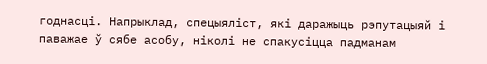годнасці. Напрыклад, спецыяліст, які даражыць рэпутацыяй і паважае ў сябе асобу, ніколі не спакусіцца падманам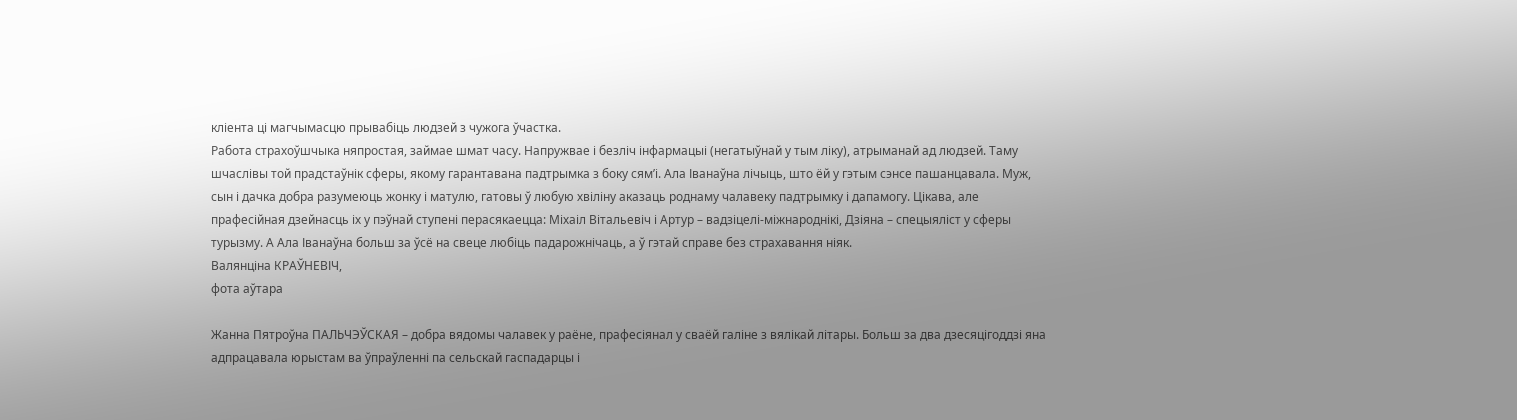кліента ці магчымасцю прывабіць людзей з чужога ўчастка.
Работа страхоўшчыка няпростая, займае шмат часу. Напружвае і безліч інфармацыі (негатыўнай у тым ліку), атрыманай ад людзей. Таму шчаслівы той прадстаўнік сферы, якому гарантавана падтрымка з боку сям’і. Ала Іванаўна лічыць, што ёй у гэтым сэнсе пашанцавала. Муж, сын і дачка добра разумеюць жонку і матулю, гатовы ў любую хвіліну аказаць роднаму чалавеку падтрымку і дапамогу. Цікава, але прафесійная дзейнасць іх у пэўнай ступені перасякаецца: Міхаіл Вітальевіч і Артур – вадзіцелі-міжнароднікі, Дзіяна – спецыяліст у сферы турызму. А Ала Іванаўна больш за ўсё на свеце любіць падарожнічаць, а ў гэтай справе без страхавання ніяк.
Валянціна КРАЎНЕВІЧ,
фота аўтара

Жанна Пятроўна ПАЛЬЧЭЎСКАЯ – добра вядомы чалавек у раёне, прафесіянал у сваёй галіне з вялікай літары. Больш за два дзесяцігоддзі яна адпрацавала юрыстам ва ўпраўленні па сельскай гаспадарцы і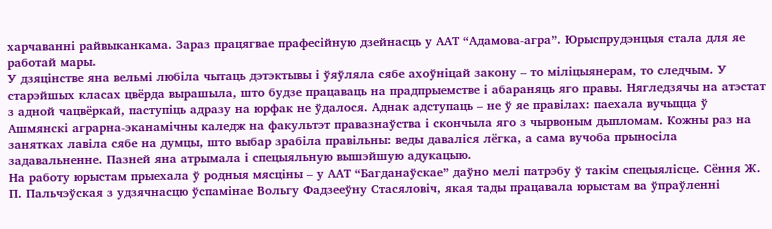харчаванні райвыканкама. Зараз працягвае прафесійную дзейнасць у ААТ “Адамова-агра”. Юрыспрудэнцыя стала для яе работай мары.
У дзяцінстве яна вельмі любіла чытаць дэтэктывы і ўяўляла сябе ахоўніцай закону – то міліцыянерам, то следчым. У старэйшых класах цвёрда вырашыла, што будзе працаваць на прадпрыемстве і абараняць яго правы. Нягледзячы на атэстат з адной чацвёркай, паступіць адразу на юрфак не ўдалося. Аднак адступаць – не ў яе правілах: паехала вучыцца ў Ашмянскі аграрна-эканамічны каледж на факультэт правазнаўства і скончыла яго з чырвоным дыпломам. Кожны раз на занятках лавіла сябе на думцы, што выбар зрабіла правільны: веды даваліся лёгка, а сама вучоба прыносіла задавальненне. Пазней яна атрымала і спецыяльную вышэйшую адукацыю.
На работу юрыстам прыехала ў родныя мясціны – у ААТ “Багданаўскае” даўно мелі патрэбу ў такім спецыялісце. Сёння Ж. П. Пальчэўская з удзячнасцю ўспамінае Вольгу Фадзееўну Стасяловіч, якая тады працавала юрыстам ва ўпраўленні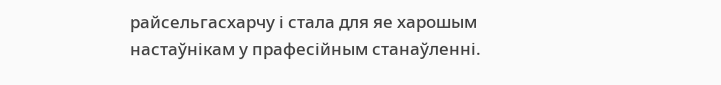райсельгасхарчу і стала для яе харошым настаўнікам у прафесійным станаўленні.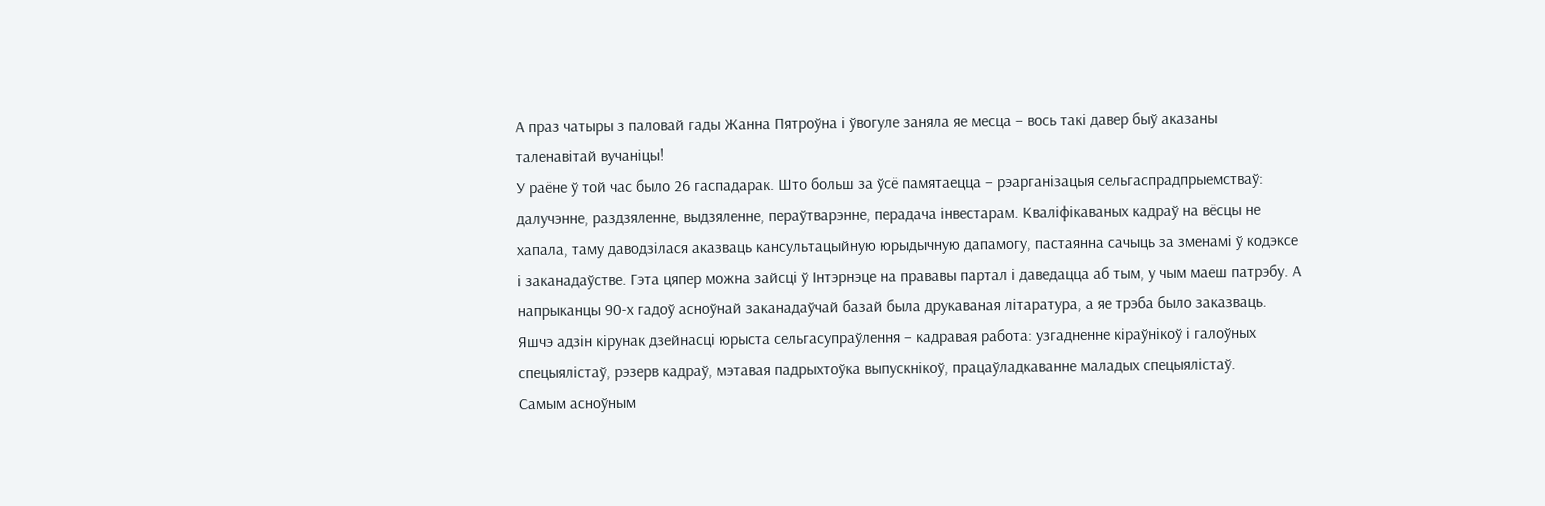А праз чатыры з паловай гады Жанна Пятроўна і ўвогуле заняла яе месца – вось такі давер быў аказаны таленавітай вучаніцы!
У раёне ў той час было 26 гаспадарак. Што больш за ўсё памятаецца – рэарганізацыя сельгаспрадпрыемстваў: далучэнне, раздзяленне, выдзяленне, пераўтварэнне, перадача інвестарам. Кваліфікаваных кадраў на вёсцы не хапала, таму даводзілася аказваць кансультацыйную юрыдычную дапамогу, пастаянна сачыць за зменамі ў кодэксе і заканадаўстве. Гэта цяпер можна зайсці ў Інтэрнэце на прававы партал і даведацца аб тым, у чым маеш патрэбу. А напрыканцы 90-х гадоў асноўнай заканадаўчай базай была друкаваная літаратура, а яе трэба было заказваць. Яшчэ адзін кірунак дзейнасці юрыста сельгасупраўлення – кадравая работа: узгадненне кіраўнікоў і галоўных спецыялістаў, рэзерв кадраў, мэтавая падрыхтоўка выпускнікоў, працаўладкаванне маладых спецыялістаў.
Самым асноўным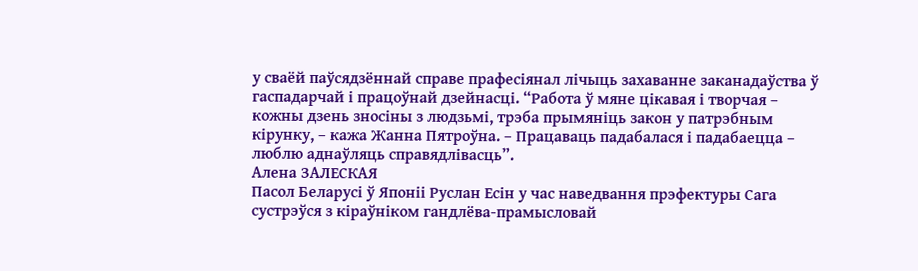у сваёй паўсядзённай справе прафесіянал лічыць захаванне заканадаўства ў гаспадарчай і працоўнай дзейнасці. “Работа ў мяне цікавая і творчая – кожны дзень зносіны з людзьмі, трэба прымяніць закон у патрэбным кірунку, – кажа Жанна Пятроўна. – Працаваць падабалася і падабаецца – люблю аднаўляць справядлівасць”.
Алена ЗАЛЕСКАЯ
Пасол Беларусі ў Японіі Руслан Есін у час наведвання прэфектуры Сага сустрэўся з кіраўніком гандлёва-прамысловай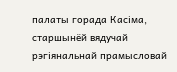палаты горада Касіма, старшынёй вядучай рэгіянальнай прамысловай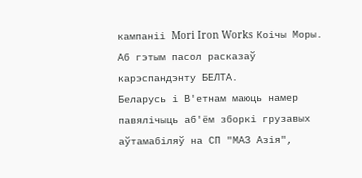кампаніі Mori Iron Works Коічы Моры. Аб гэтым пасол расказаў карэспандэнту БЕЛТА.
Беларусь і В'етнам маюць намер павялічыць аб'ём зборкі грузавых аўтамабіляў на СП "МАЗ Азія",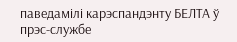паведамілі карэспандэнту БЕЛТА ў прэс-службе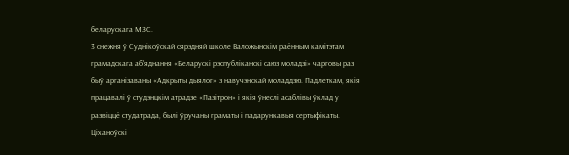беларускага МЗС.
3 снежня ў Суднікоўскай сярэдняй школе Валожынскім раённым камітэтам грамадскага аб'яднання «Беларускі рэспубліканскі саюз моладзі» чарговы раз быў арганізаваны «Адкрыты дыялог» з навучэнскай моладдзю. Падлеткам, якія працавалі ў студэнцкім атрадзе «Пазітрон» і якія ўнеслі асаблівы ўклад у развіццё студатрада, былі ўручаны граматы і падарункавыя сертыфікаты. Ціханоўскі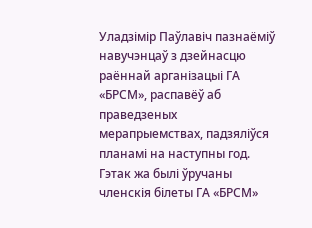Уладзімір Паўлавіч пазнаёміў навучэнцаў з дзейнасцю раённай арганізацыі ГА «БРСМ», распавёў аб праведзеных мерапрыемствах, падзяліўся планамі на наступны год. Гэтак жа былі ўручаны членскія білеты ГА «БРСМ»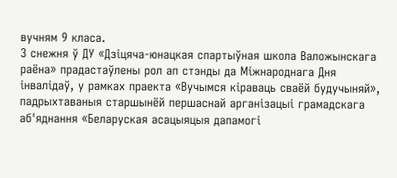вучням 9 класа.
3 снежня ў ДУ «Дзіцяча-юнацкая спартыўная школа Валожынскага раёна» прадастаўлены рол ап стэнды да Міжнароднага Дня інвалідаў, у рамках праекта «Вучымся кіраваць сваёй будучыняй», падрыхтаваныя старшынёй першаснай арганізацыі грамадскага аб'яднання «Беларуская асацыяцыя дапамогі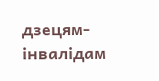дзецям-інвалідам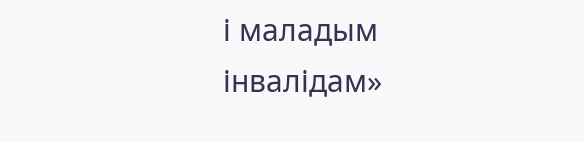і маладым інвалідам»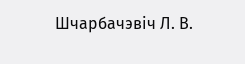Шчарбачэвіч Л. В.